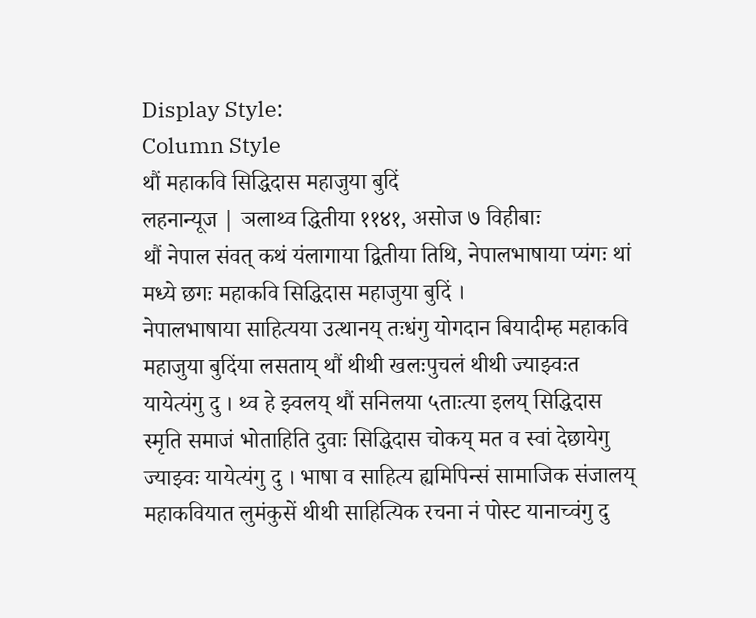Display Style:
Column Style
थौं महाकवि सिद्धिदास महाजुया बुदिं
लहनान्यूज | ञलाथ्व द्धितीया ११४१, असोज ७ विहीबाः
थौं नेपाल संवत् कथं यंलागाया द्वितीया तिथि, नेपालभाषाया प्यंगः थां मध्ये छगः महाकवि सिद्धिदास महाजुया बुदिं ।
नेपालभाषाया साहित्यया उत्थानय् तःधंगु योगदान बियादीम्ह महाकवि महाजुया बुदिंया लसताय् थौं थीथी खलःपुचलं थीथी ज्याझ्वःत यायेत्यंगु दु । थ्व हे झ्वलय् थौं सनिलया ५ताःत्या इलय् सिद्धिदास स्मृति समाजं भोताहिति दुवाः सिद्धिदास चोकय् मत व स्वां देछायेगु ज्याझ्वः यायेत्यंगु दु । भाषा व साहित्य ह्यमिपिन्सं सामाजिक संजालय् महाकवियात लुमंकुसें थीथी साहित्यिक रचना नं पोस्ट यानाच्वंगु दु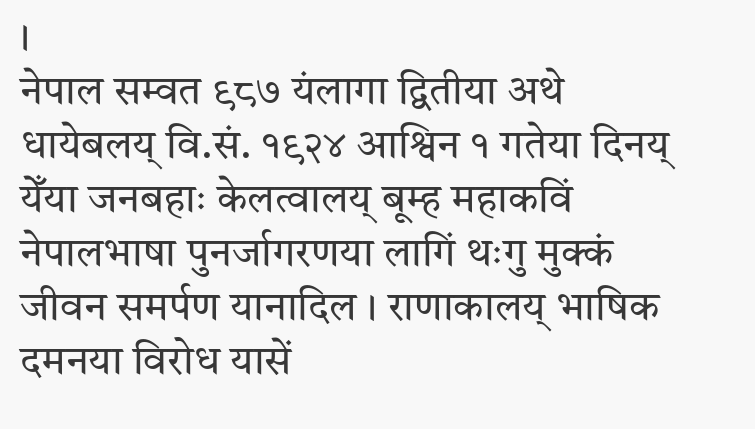।
नेपाल सम्वत ९८७ यंलागा द्वितीया अथे धायेबलय् वि.सं. १९२४ आश्विन १ गतेया दिनय् येँया जनबहाः केलत्वालय् बूम्ह महाकविं नेपालभाषा पुनर्जागरणया लागिं थःगु मुक्कं जीवन समर्पण यानादिल । राणाकालय् भाषिक दमनया विरोध यासें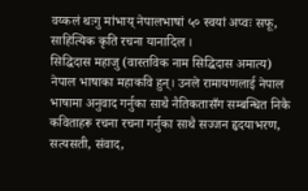वय्कलं थःगु मांभाय् नेपालभाषां ५० स्वयां अप्वः सफू, साहित्यिक कृति रचना यानादिल ।
सिद्धिदास महाजु (वास्तविक नाम सिद्धिदास अमात्य) नेपाल भाषाका महाकवि हुन्। उनले रामायणलाई नेपाल भाषामा अनुवाद गर्नुका साथै नैतिकतासँग सम्बन्धित निकै कविताहरू रचना रचना गर्नुका साथै सज्जन हृदयाभरण, सत्यसती, संवाद,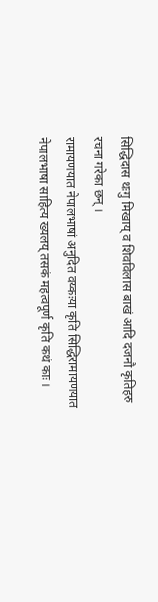सिद्धिदास थःगु मिखाय् व शिवविलास बाखं आदि दजनौ कृतिहरु रचना गरेका छन् ।
रामायणयात नेपालभाषां अनुदित वय्कःया कृति सिद्धिरामायणयात नेपालभाषा साहित्य ख्यलय् तसकं महत्वपूर्ण कृति कथं काः ।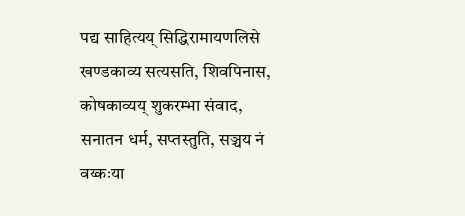पद्य साहित्यय् सिद्धिरामायणलिसे खण्डकाव्य सत्यसति, शिवपिनास, कोषकाव्यय् शुकरम्भा संवाद, सनातन धर्म, सप्तस्तुति, सञ्चय नं वय्कःया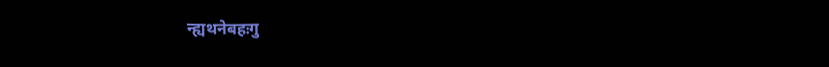न्ह्यथनेबहःगु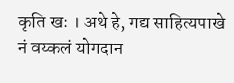कृति खः । अथे हे, गद्य साहित्यपाखे नं वय्कलं योगदान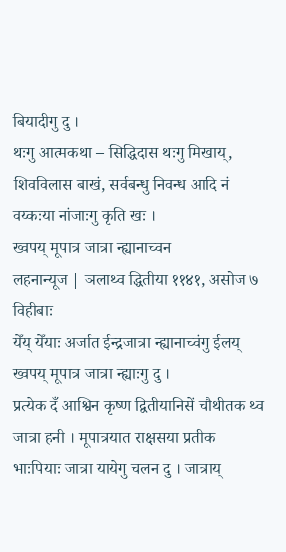बियादीगु दु ।
थःगु आत्मकथा – सिद्धिदास थःगु मिखाय्, शिवविलास बाखं, सर्वबन्धु निवन्ध आदि नं वय्कःया नांजाःगु कृति खः ।
ख्वपय् मूपात्र जात्रा न्ह्यानाच्वन
लहनान्यूज | ञलाथ्व द्धितीया ११४१, असोज ७ विहीबाः
येँय् येँयाः अर्जात ईन्द्रजात्रा न्ह्यानाच्वंगु ईलय् ख्वपय् मूपात्र जात्रा न्ह्याःगु दु ।
प्रत्येक दँ आश्विन कृष्ण द्वितीयानिसें चौथीतक थ्व जात्रा हनी । मूपात्रयात राक्षसया प्रतीक भाःपियाः जात्रा यायेगु चलन दु । जात्राय्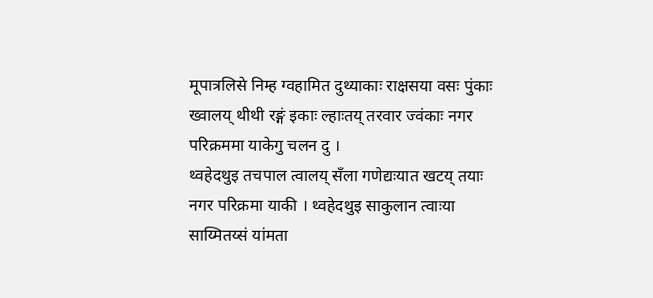मूपात्रलिसे निम्ह ग्वहामित दुथ्याकाः राक्षसया वसः पुंकाः ख्वालय् थीथी रङ्गं इकाः ल्हाःतय् तरवार ज्वंकाः नगर परिक्रममा याकेगु चलन दु ।
थ्वहेदथुइ तचपाल त्वालय् सँला गणेद्यःयात खटय् तयाः नगर परिक्रमा याकी । थ्वहेदथुइ साकुलान त्वाःया साय्मितय्सं यांमता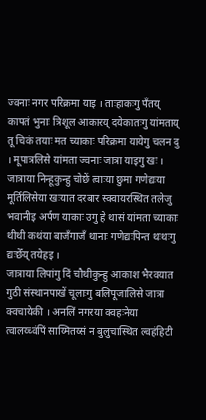ज्वनाः नगर परिक्रमा याइ । ताःहाकःगु पँतय् कापतं भुनाः त्रिशूल आकारय् दयेकातःगु यांमताय् तू चिकं तयाः मत च्याकाः परिक्रमा यायेगु चलन दु । मूपात्रलिसे यांमता ज्वनाः जात्रा याइगु खः ।
जात्राया निन्हूकुन्हु चोछें त्वाःया छुमा गणेद्यःया मूर्तिलिसेया खःयात दरबार स्क्वायरस्थित तलेजु भवानीइ अर्पण याकाः उगु हे थासं यांमता च्याकाः थीथी कथंया बाजँगाजँ थानाः गणेद्यःपिन्त थःथःगु द्यःछेँय् तयेहइ ।
जात्राया लिपांगु दिं चौथीकुन्हु आकाश भैरवयात गुठी संस्थानपाखें चूलाःगु बलिपूजालिसे जात्रा क्वचायेकी । अनलिं नगरया क्वहःनेया त्वालय्च्वंपिं साय्मितय्सं न बुलुचास्थित ल्वहंहिटी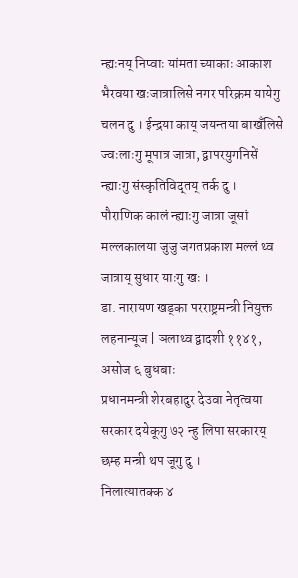न्ह्यःनय् निप्वाः यांमता च्याकाः आकाश भैरवया खःजात्रालिसे नगर परिक्रम यायेगु चलन दु । ईन्द्रया काय् जयन्तया बाखँलिसे ज्वःलाःगु मूपात्र जात्रा, द्वापरयुगनिसें न्ह्याःगु संस्कृतिविद्तय् तर्क दु ।
पौराणिक कालं न्ह्याःगु जात्रा जूसां मल्लकालया जुजु जगतप्रकाश मल्लं थ्व जात्राय् सुधार याःगु खः ।
डा. नारायण खड्का परराष्ट्रमन्त्री नियुक्त
लहनान्यूज | ञलाथ्व द्वादशी ११४१, असोज ६ बुधबाः
प्रधानमन्त्री शेरबहादुर देउवा नेतृत्वया सरकार दयेकूगु ७२ न्हु लिपा सरकारय् छम्ह मन्त्री थप जूगु दु ।
निलात्यातक्क ४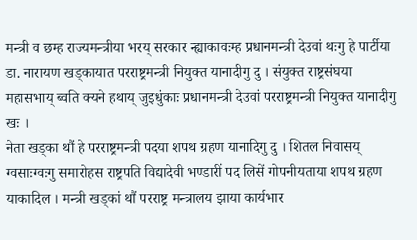मन्त्री व छम्ह राज्यमन्त्रीया भरय् सरकार न्ह्याकावःम्ह प्रधानमन्त्री देउवां थःगु हे पार्टीया डा. नारायण खड्कायात परराष्ट्रमन्त्री नियुक्त यानादीगु दु । संयुक्त राष्ट्रसंघया महासभाय् ब्वति क्यने हथाय् जुइधुंकाः प्रधानमन्त्री देउवां परराष्ट्रमन्त्री नियुक्त यानादीगु खः ।
नेता खड्का थौं हे परराष्ट्रमन्त्री पदया शपथ ग्रहण यानादिगु दु । शितल निवासय् ग्वसाःग्वःगु समारोहस राष्ट्रपति विद्यादेवी भण्डारीं पद लिसें गोपनीयताया शपथ ग्रहण याकादिल । मन्त्री खड्कां थौं परराष्ट्र मन्त्रालय झाया कार्यभार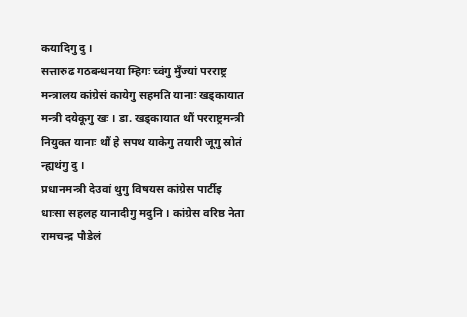कयादिगु दु ।
सत्तारुढ गठबन्धनया म्हिगः च्वंगु मुँज्यां परराष्ट्र मन्त्रालय कांग्रेसं कायेगु सहमति यानाः खड्कायात मन्त्री दयेकूगु खः । डा. खड्कायात थौं परराष्ट्रमन्त्री नियुक्त यानाः थौं हे सपथ याकेगु तयारी जूगु स्रोतं न्ह्यथंगु दु ।
प्रधानमन्त्री देउवां थुगु विषयस कांग्रेस पार्टीइ धाःसा सहलह यानादीगु मदुनि । कांग्रेस वरिष्ठ नेता रामचन्द्र पौडेलं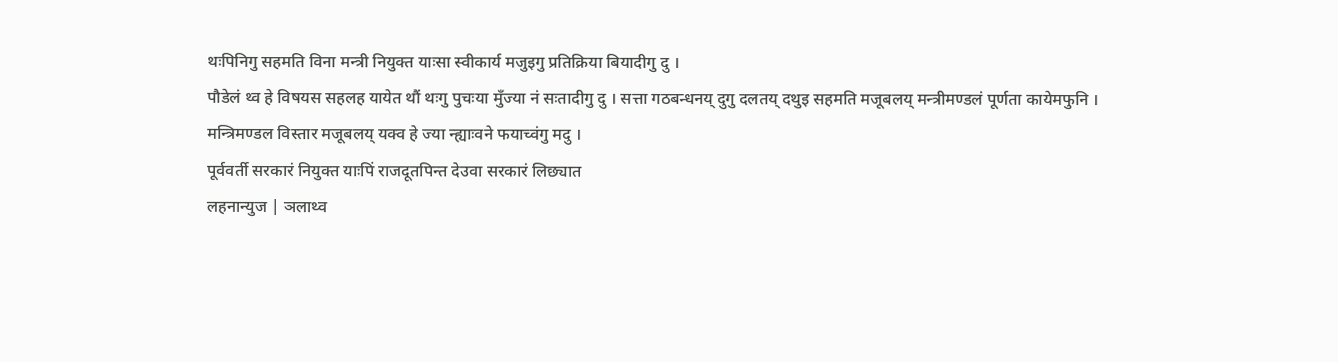थःपिनिगु सहमति विना मन्त्री नियुक्त याःसा स्वीकार्य मजुइगु प्रतिक्रिया बियादीगु दु ।
पौडेलं थ्व हे विषयस सहलह यायेत थौं थःगु पुचःया मुँज्या नं सःतादीगु दु । सत्ता गठबन्धनय् दुगु दलतय् दथुइ सहमति मजूबलय् मन्त्रीमण्डलं पूर्णता कायेमफुनि ।
मन्त्रिमण्डल विस्तार मजूबलय् यक्व हे ज्या न्ह्याःवने फयाच्वंगु मदु ।
पूर्ववर्ती सरकारं नियुक्त याःपिं राजदूतपिन्त देउवा सरकारं लिछ्यात
लहनान्युज | ञलाथ्व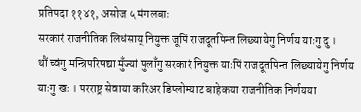प्रतिपदा ११४१, असोज ५ मंगलबाः
सरकारं राजनीतिक लिधंसाय् नियुक्त जूपिं राजदूतपिन्त लिछ्यायेगु निर्णय याःगु दु ।
थौं च्वंगु मन्त्रिपरिषद्या मुँज्यां पुलाँगु सरकारं नियुक्त याःपिं राजदूतपिन्त लिछ्यायेगु निर्णय याःगु खः । परराष्ट्र सेवाया करिअर डिप्लोम्याट बाहेकया राजनीतिक निर्णयया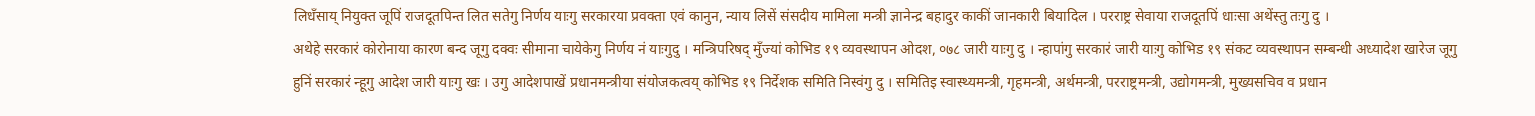लिधँसाय् नियुक्त जूपिं राजदूतपिन्त लित सतेगु निर्णय याःगु सरकारया प्रवक्ता एवं कानुन, न्याय लिसें संसदीय मामिला मन्त्री ज्ञानेन्द्र बहादुर काकीं जानकारी बियादिल । परराष्ट्र सेवाया राजदूतपिं धाःसा अथेंस्तु तःगु दु ।
अथेहे सरकारं कोरोनाया कारण बन्द जूगु दक्वः सीमाना चायेकेगु निर्णय नं याःगुदु । मन्त्रिपरिषद् मुँज्यां कोभिड १९ व्यवस्थापन ओदश, ०७८ जारी याःगु दु । न्हापांगु सरकारं जारी याःगु कोभिड १९ संकट व्यवस्थापन सम्बन्धी अध्यादेश खारेज जूगु हुनिं सरकारं न्हूगु आदेश जारी याःगु खः । उगु आदेशपाखें प्रधानमन्त्रीया संयोजकत्वय् कोभिड १९ निर्देशक समिति निस्वंगु दु । समितिइ स्वास्थ्यमन्त्री, गृहमन्त्री, अर्थमन्त्री, परराष्ट्रमन्त्री, उद्योगमन्त्री, मुख्यसचिव व प्रधान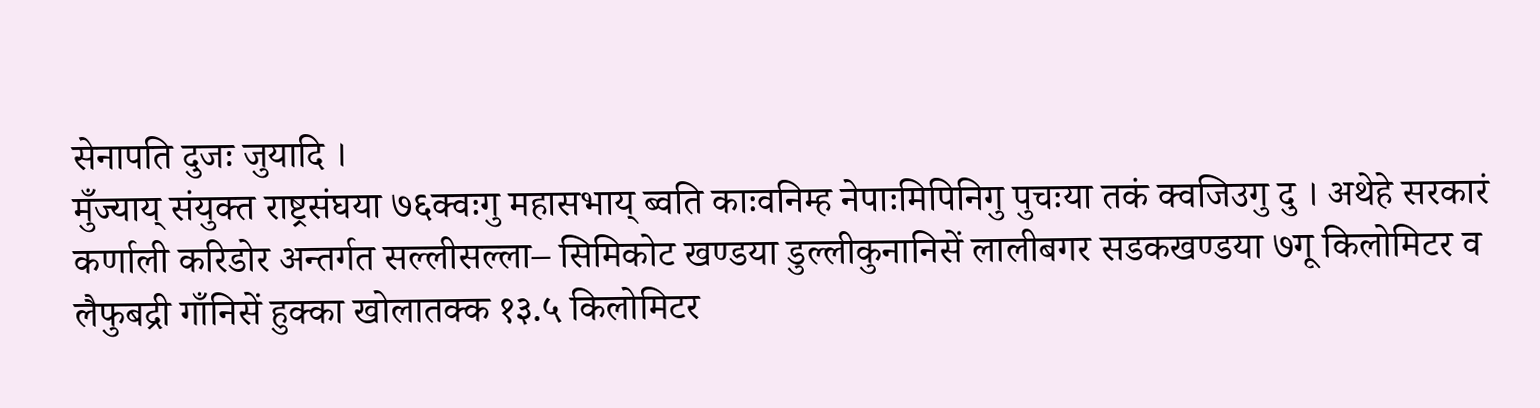सेनापति दुजः जुयादि ।
मुँज्याय् संयुक्त राष्ट्रसंघया ७६क्वःगु महासभाय् ब्वति काःवनिम्ह नेपाःमिपिनिगु पुचःया तकं क्वजिउगु दु । अथेहे सरकारं कर्णाली करिडोर अन्तर्गत सल्लीसल्ला– सिमिकोट खण्डया डुल्लीकुनानिसें लालीबगर सडकखण्डया ७गू किलोमिटर व लैफुबद्री गाँनिसें हुक्का खोलातक्क १३.५ किलोमिटर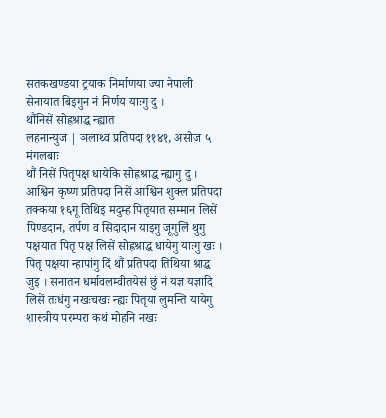सतकखण्डया ट्रयाक निर्माणया ज्या नेपाली सेनायात बिइगुन नं निर्णय याःगु दु ।
थौंनिसें सोह्रश्राद्ध न्ह्यात
लहनान्युज | ञलाथ्व प्रतिपदा ११४१, असोज ५ मंगलबाः
थौं निसें पितृपक्ष धायेकि सोह्रश्राद्ध न्ह्यागु दु ।
आश्विन कृष्ण प्रतिपदा निसें आश्विन शुक्ल प्रतिपदा तक्कया १६गू तिथिइ मदुम्ह पितृयात सम्मान लिसें पिण्डदान, तर्पण व सिदादान याइगु जूगुलिं थुगु पक्षयात पितृ पक्ष लिसें सोह्रश्राद्ध धायेगु याःगु खः ।
पितृ पक्षया न्हापांगु दिं थौं प्रतिपदा तिथिया श्राद्ध जुइ । सनातन धर्मावलम्वीतयेसं छुं नं यज्ञ यज्ञादि लिसें तःधंगु नखःचखः न्ह्यः पितृया लुमन्ति यायेगु शास्त्रीय परम्परा कथं मोहनि नखः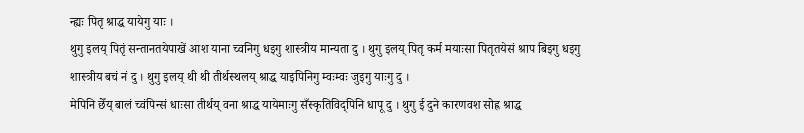न्ह्यः पितृ श्राद्ध यायेगु याः ।
थुगु इलय् पितृं सन्तानतयेपाखें आश याना च्वनिगु धइगु शास्त्रीय मान्यता दु । थुगु इलय् पितृ कर्म मयाःसा पितृतयेसं श्राप बिइगु धइगु शास्त्रीय बचं नं दु । थुगु इलय् थी थी तीर्थस्थलय् श्राद्ध याइपिनिगु म्वःम्वः जुइगु याःगु दु ।
मेपिनि छेँय् बालं च्वंपिन्सं धाःसा तीर्थय् वना श्राद्ध यायेमाःगु सँस्कृतिविद्पिनि धापू दु । थुगु ई दुने कारणवश सोह्र श्राद्ध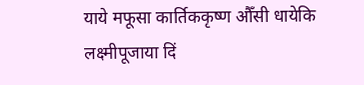याये मफूसा कार्तिककृष्ण औँसी धायेकि लक्ष्मीपूजाया दिं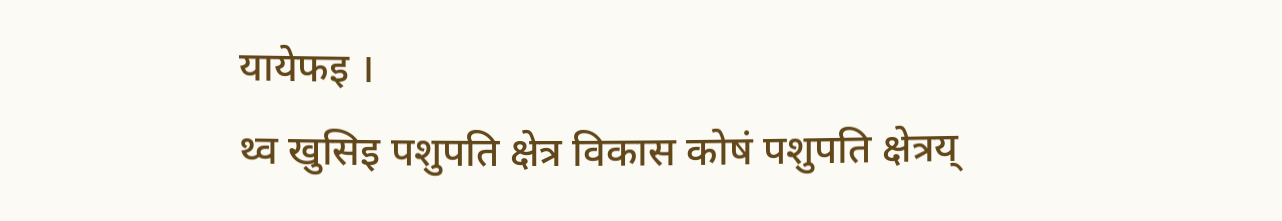यायेफइ ।
थ्व खुसिइ पशुपति क्षेत्र विकास कोषं पशुपति क्षेत्रय्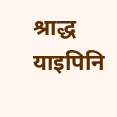श्राद्ध याइपिनि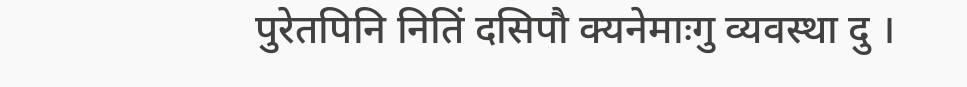पुरेतपिनि नितिं दसिपौ क्यनेमाःगु व्यवस्था दु ।